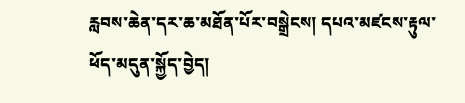རླབས་ཆེན་དར་ཆ་མཐོན་པོར་བསྒྲེངས། དཔའ་མཛངས་རྟུལ་ཕོད་མདུན་སྐྱོད་བྱེད།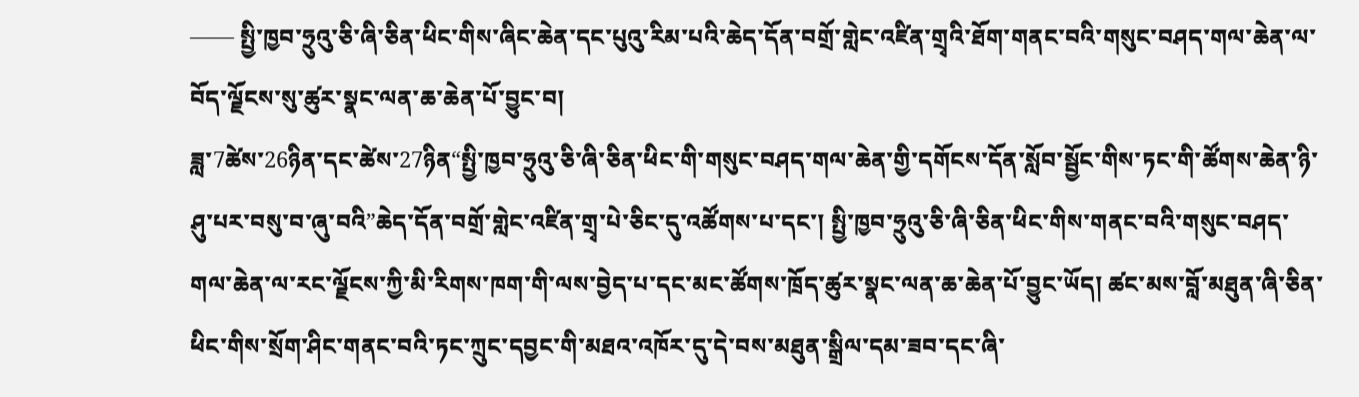—— སྤྱི་ཁྱབ་ཧྲུའུ་ཅི་ཞི་ཅིན་ཕིང་གིས་ཞིང་ཆེན་དང་པུའུ་རིམ་པའི་ཆེད་དོན་བགྲོ་གླེང་འཛིན་གྲྭའི་ཐོག་གནང་བའི་གསུང་བཤད་གལ་ཆེན་ལ་བོད་ལྗོངས་སུ་ཚུར་སྣང་ལན་ཆ་ཆེན་པོ་བྱུང་བ།
ཟླ་7ཚེས་26ཉིན་དང་ཚེས་27ཉིན“སྤྱི་ཁྱབ་ཧྲུའུ་ཅི་ཞི་ཅིན་ཕིང་གི་གསུང་བཤད་གལ་ཆེན་གྱི་དགོངས་དོན་སློབ་སྦྱོང་གིས་ཏང་གི་ཚོགས་ཆེན་ཉི་ཤུ་པར་བསུ་བ་ཞུ་བའི”ཆེད་དོན་བགྲོ་གླེང་འཛིན་གྲྭ་པེ་ཅིང་དུ་འཚོགས་པ་དང་། སྤྱི་ཁྱབ་ཧྲུའུ་ཅི་ཞི་ཅིན་ཕིང་གིས་གནང་བའི་གསུང་བཤད་གལ་ཆེན་ལ་རང་ལྗོངས་ཀྱི་མི་རིགས་ཁག་གི་ལས་བྱེད་པ་དང་མང་ཚོགས་ཁྲོད་ཚུར་སྣང་ལན་ཆ་ཆེན་པོ་བྱུང་ཡོད། ཚང་མས་བློ་མཐུན་ཞི་ཅིན་ཕིང་གིས་སྲོག་ཤིང་གནང་བའི་ཏང་ཀྲུང་དབྱང་གི་མཐའ་འཁོར་དུ་དེ་བས་མཐུན་སྒྲིལ་དམ་ཟབ་དང་ཞི་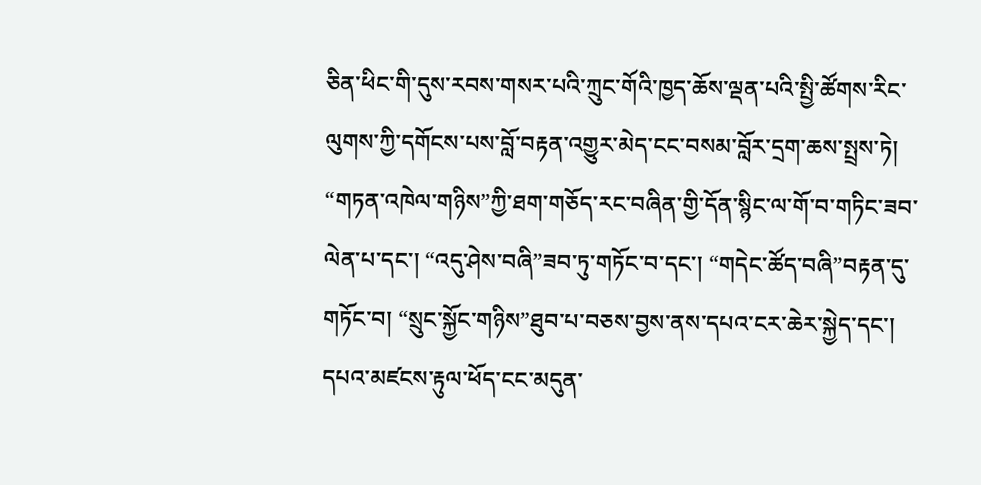ཅིན་ཕིང་གི་དུས་རབས་གསར་པའི་ཀྲུང་གོའི་ཁྱད་ཆོས་ལྡན་པའི་སྤྱི་ཚོགས་རིང་ལུགས་ཀྱི་དགོངས་པས་བློ་བརྟན་འགྱུར་མེད་ངང་བསམ་བློར་དྲག་ཆས་སྤྲས་ཏེ། “གཏན་འཁེལ་གཉིས”ཀྱི་ཐག་གཅོད་རང་བཞིན་གྱི་དོན་སྙིང་ལ་གོ་བ་གཏིང་ཟབ་ལེན་པ་དང་། “འདུ་ཤེས་བཞི”ཟབ་ཏུ་གཏོང་བ་དང་། “གདེང་ཚོད་བཞི”བརྟན་དུ་གཏོང་བ། “སྲུང་སྐྱོང་གཉིས”ཐུབ་པ་བཅས་བྱས་ནས་དཔའ་ངར་ཆེར་སྐྱེད་དང་། དཔའ་མཛངས་རྟུལ་ཕོད་ངང་མདུན་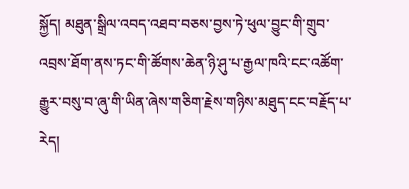སྐྱོད། མཐུན་སྒྲིལ་འབད་འཐབ་བཅས་བྱས་ཏེ་ཕུལ་བྱུང་གི་གྲུབ་འབྲས་ཐོག་ནས་ཏང་གི་ཚོགས་ཆེན་ཉི་ཤུ་པ་རྒྱལ་ཁའི་ངང་འཚོག་རྒྱུར་བསུ་བ་ཞུ་གི་ཡིན་ཞེས་གཅིག་རྗེས་གཉིས་མཐུད་ངང་བརྗོད་པ་རེད།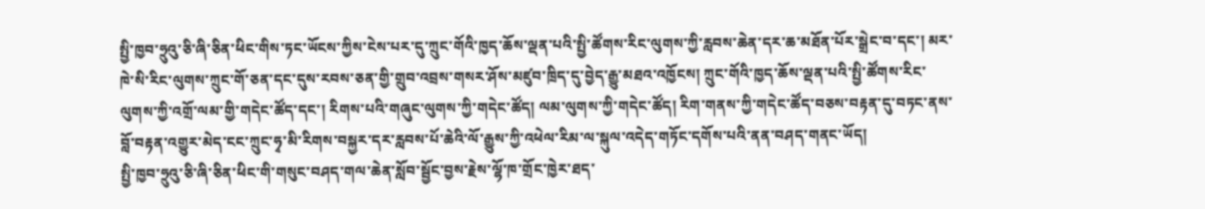སྤྱི་ཁྱབ་ཧྲུའུ་ཅི་ཞི་ཅིན་ཕིང་གིས་ཏང་ཡོངས་ཀྱིས་ངེས་པར་དུ་ཀྲུང་གོའི་ཁྱད་ཆོས་ལྡན་པའི་སྤྱི་ཚོགས་རིང་ལུགས་ཀྱི་རླབས་ཆེན་དར་ཆ་མཐོན་པོར་སྒྲེང་བ་དང་། མར་ཁེ་སི་རིང་ལུགས་ཀྲུང་གོ་ཅན་དང་དུས་རབས་ཅན་གྱི་གྲུབ་འབྲས་གསར་ཤོས་མཛུབ་ཁྲིད་དུ་བྱེད་རྒྱུ་མཐའ་འཁྱོངས། ཀྲུང་གོའི་ཁྱད་ཆོས་ལྡན་པའི་སྤྱི་ཚོགས་རིང་ལུགས་ཀྱི་འགྲོ་ལམ་གྱི་གདེང་ཚོད་དང་། རིགས་པའི་གཞུང་ལུགས་ཀྱི་གདེང་ཚོད། ལམ་ལུགས་ཀྱི་གདེང་ཚོད། རིག་གནས་ཀྱི་གདེང་ཚོད་བཅས་བརྟན་དུ་བཏང་ནས་བློ་བརྟན་འགྱུར་མེད་ངང་ཀྲུང་ཧྭ་མི་རིགས་བསྐྱར་དར་རླབས་པོ་ཆེའི་ལོ་རྒྱུས་ཀྱི་འཕེལ་རིམ་ལ་སྐུལ་འདེད་གཏོང་དགོས་པའི་ནན་བཤད་གནང་ཡོད།
སྤྱི་ཁྱབ་ཧྲུའུ་ཅི་ཞི་ཅིན་ཕིང་གི་གསུང་བཤད་གལ་ཆེན་སློབ་སྦྱོང་བྱས་རྗེས་ལྷོ་ཁ་གྲོང་ཁྱེར་ཐད་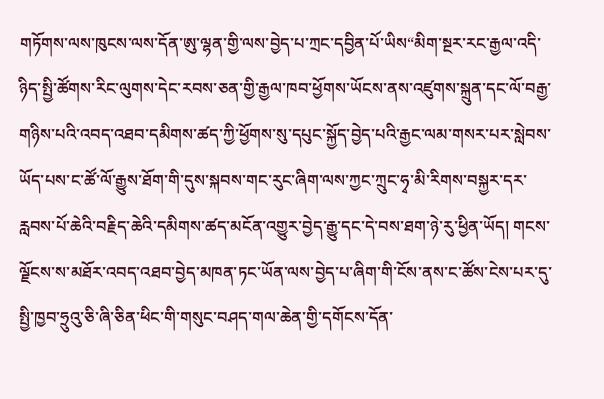གཏོགས་ལས་ཁུངས་ལས་དོན་ཨུ་ལྷན་གྱི་ལས་བྱེད་པ་ཀྲང་དབྱིན་པོ་ཡིས“མིག་སྔར་རང་རྒྱལ་འདི་ཉིད་སྤྱི་ཚོགས་རིང་ལུགས་དེང་རབས་ཅན་གྱི་རྒྱལ་ཁབ་ཕྱོགས་ཡོངས་ནས་འཛུགས་སྐྲུན་དང་ལོ་བརྒྱ་གཉིས་པའི་འབད་འཐབ་དམིགས་ཚད་ཀྱི་ཕྱོགས་སུ་དཔུང་སྐྱོད་བྱེད་པའི་རྒྱང་ལམ་གསར་པར་སླེབས་ཡོད་པས་ང་ཚོ་ལོ་རྒྱུས་ཐོག་གི་དུས་སྐབས་གང་རུང་ཞིག་ལས་ཀྱང་ཀྲུང་ཧྭ་མི་རིགས་བསྐྱར་དར་རླབས་པོ་ཆེའི་བརྗིད་ཆེའི་དམིགས་ཚད་མངོན་འགྱུར་བྱེད་རྒྱུ་དང་དེ་བས་ཐག་ཉེ་རུ་ཕྱིན་ཡོད། གངས་ལྗོངས་ས་མཐོར་འབད་འཐབ་བྱེད་མཁན་ཏང་ཡོན་ལས་བྱེད་པ་ཞིག་གི་ངོས་ནས་ང་ཚོས་ངེས་པར་དུ་སྤྱི་ཁྱབ་ཧྲུའུ་ཅི་ཞི་ཅིན་ཕིང་གི་གསུང་བཤད་གལ་ཆེན་གྱི་དགོངས་དོན་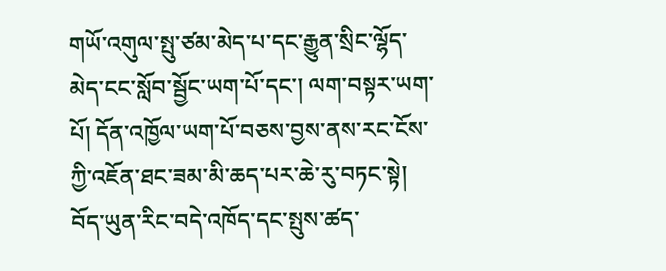གཡོ་འགུལ་སྤུ་ཙམ་མེད་པ་དང་རྒྱུན་སྲིང་ལྷོད་མེད་ངང་སློབ་སྦྱོང་ཡག་པོ་དང་། ལག་བསྟར་ཡག་པོ། དོན་འཁྱོལ་ཡག་པོ་བཅས་བྱས་ནས་རང་ངོས་ཀྱི་འཇོན་ཐང་ཟམ་མི་ཆད་པར་ཆེ་རུ་བཏང་སྟེ། བོད་ཡུན་རིང་བདེ་འཁོད་དང་སྤུས་ཚད་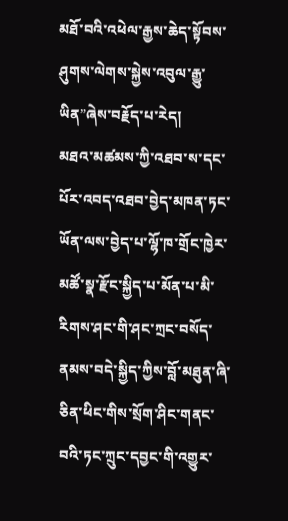མཐོ་བའི་འཕེལ་རྒྱས་ཆེད་སྟོབས་ཤུགས་ལེགས་སྐྱེས་འབུལ་རྒྱུ་ཡིན”ཞེས་བརྗོད་པ་རེད།
མཐའ་མཚམས་ཀྱི་འཐབ་ས་དང་པོར་འབད་འཐབ་བྱེད་མཁན་ཏང་ཡོན་ལས་བྱེད་པ་ལྷོ་ཁ་གྲོང་ཁྱེར་མཚོ་སྣ་རྫོང་སྐྱིད་པ་མོན་པ་མི་རིགས་ཤང་གི་ཤང་ཀྲང་བསོད་ནམས་བདེ་སྐྱིད་ཀྱིས་བློ་མཐུན་ཞི་ཅིན་ཕིང་གིས་སྲོག་ཤིང་གནང་བའི་ཏང་ཀྲུང་དབྱང་གི་འགྱུར་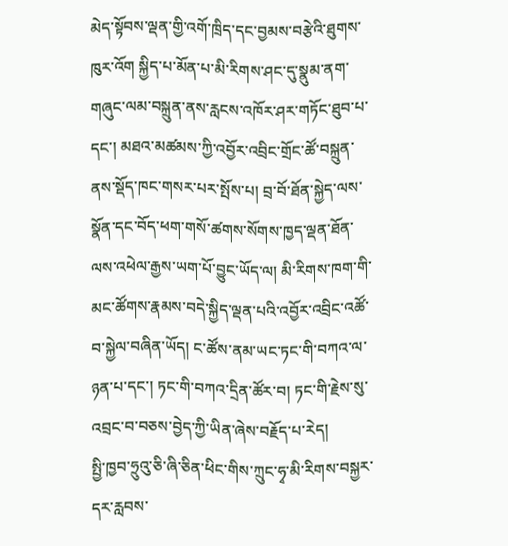མེད་སྟོབས་ལྡན་གྱི་འགོ་ཁྲིད་དང་བྱམས་བརྩེའི་ཐུགས་ཁུར་འོག སྐྱིད་པ་མོན་པ་མི་རིགས་ཤང་དུ་སྣུམ་ནག་གཞུང་ལམ་བསྐྲུན་ནས་རླངས་འཁོར་ཤར་གཏོང་ཐུབ་པ་དང་། མཐའ་མཚམས་ཀྱི་འབྱོར་འབྲིང་གྲོང་ཚོ་བསྐྲུན་ནས་སྡོད་ཁང་གསར་པར་སྤོས་པ། བྲ་བོ་ཐོན་སྐྱེད་ལས་སྣོན་དང་བོད་ཕག་གསོ་ཚགས་སོགས་ཁྱད་ལྡན་ཐོན་ལས་འཕེལ་རྒྱས་ཡག་པོ་བྱུང་ཡོད་ལ། མི་རིགས་ཁག་གི་མང་ཚོགས་རྣམས་བདེ་སྐྱིད་ལྡན་པའི་འབྱོར་འབྲིང་འཚོ་བ་སྐྱེལ་བཞིན་ཡོད། ང་ཚོས་ནམ་ཡང་ཏང་གི་བཀའ་ལ་ཉན་པ་དང་། ཏང་གི་བཀའ་དྲིན་ཚོར་བ། ཏང་གི་རྗེས་སུ་འབྲང་བ་བཅས་བྱེད་ཀྱི་ཡིན་ཞེས་བརྗོད་པ་རེད།
སྤྱི་ཁྱབ་ཧྲུའུ་ཅི་ཞི་ཅིན་ཕིང་གིས་ཀྲུང་ཧྭ་མི་རིགས་བསྐྱར་དར་རླབས་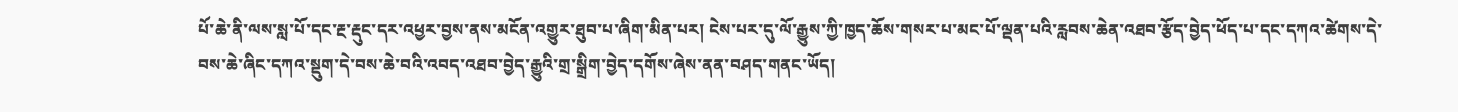པོ་ཆེ་ནི་ལས་སླ་པོ་དང་རྔ་རྡུང་དར་འཕྱར་བྱས་ནས་མངོན་འགྱུར་ཐུབ་པ་ཞིག་མིན་པར། ངེས་པར་དུ་ལོ་རྒྱུས་ཀྱི་ཁྱད་ཆོས་གསར་པ་མང་པོ་ལྡན་པའི་རླབས་ཆེན་འཐབ་རྩོད་བྱེད་ཕོད་པ་དང་དཀའ་ཚེགས་དེ་བས་ཆེ་ཞིང་དཀའ་སྡུག་དེ་བས་ཆེ་བའི་འབད་འཐབ་བྱེད་རྒྱུའི་གྲ་སྒྲིག་བྱེད་དགོས་ཞེས་ནན་བཤད་གནང་ཡོད།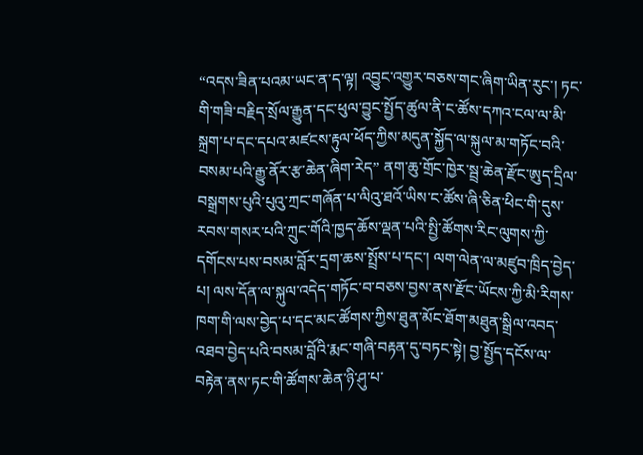“འདས་ཟིན་པའམ་ཡང་ན་ད་ལྟ། འབྱུང་འགྱུར་བཅས་གང་ཞིག་ཡིན་རུང་། ཏང་གི་གཟི་བརྗིད་སྲོལ་རྒྱུན་དང་ཕུལ་བྱུང་སྤྱོད་ཚུལ་ནི་ང་ཚོས་དཀའ་ངལ་ལ་མི་སྐྲག་པ་དང་དཔའ་མཛངས་རྟུལ་ཕོད་ཀྱིས་མདུན་སྐྱོད་ལ་སྐུལ་མ་གཏོང་བའི་བསམ་པའི་རྒྱུ་ནོར་རྩ་ཆེན་ཞིག་རེད” ནག་ཆུ་གྲོང་ཁྱེར་སྦྲ་ཆེན་རྫོང་ཨུད་དྲིལ་བསྒྲགས་པུའི་པུའུ་ཀྲང་གཞོན་པ་ལིའུ་ཐའོ་ཡིས་ང་ཚོས་ཞི་ཅིན་ཕིང་གི་དུས་རབས་གསར་པའི་ཀྲུང་གོའི་ཁྱད་ཆོས་ལྡན་པའི་སྤྱི་ཚོགས་རིང་ལུགས་ཀྱི་དགོངས་པས་བསམ་བློར་དྲག་ཆས་སྤྲོས་པ་དང་། ལག་ལེན་ལ་མཛུབ་ཁྲིད་བྱེད་པ། ལས་དོན་ལ་སྐུལ་འདེད་གཏོང་བ་བཅས་བྱས་ནས་རྫོང་ཡོངས་ཀྱི་མི་རིགས་ཁག་གི་ལས་བྱེད་པ་དང་མང་ཚོགས་ཀྱིས་ཐུན་མོང་ཐོག་མཐུན་སྒྲིལ་འབད་འཐབ་བྱེད་པའི་བསམ་བློའི་རྨང་གཞི་བརྟན་དུ་བཏང་སྟེ། བྱ་སྤྱོད་དངོས་ལ་བརྟེན་ནས་ཏང་གི་ཚོགས་ཆེན་ཉི་ཤུ་པ་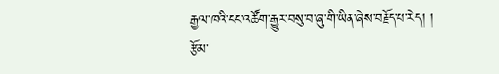རྒྱལ་ཁའི་ངང་འཚོག་རྒྱུར་བསུ་བ་ཞུ་གི་ཡིན་ཞེས་བརྗོད་པ་རེད། །
རྩོམ་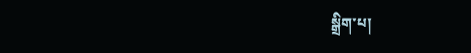སྒྲིག་པ།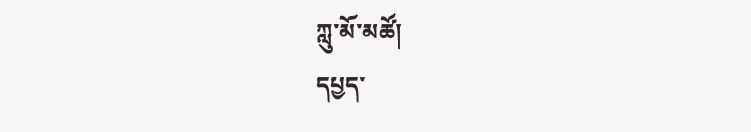ཀླུ་མོ་མཚོ།
དཔྱད་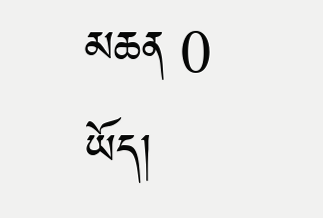མཆན 0 ཡོད།